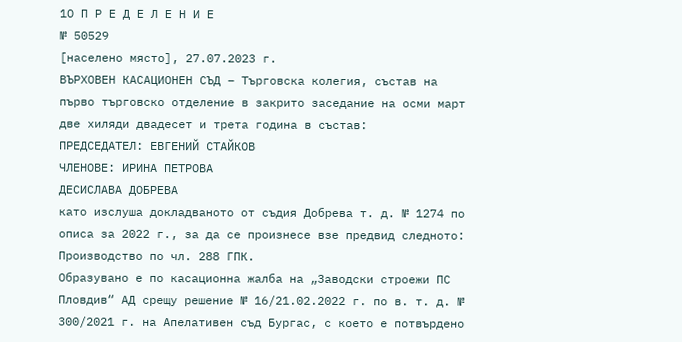1О П Р Е Д Е Л Е Н И Е
№ 50529
[населено място], 27.07.2023 г.
ВЪРХОВЕН КАСАЦИОНЕН СЪД – Търговска колегия, състав на първо търговско отделение в закрито заседание на осми март две хиляди двадесет и трета година в състав:
ПРЕДСЕДАТЕЛ: ЕВГЕНИЙ СТАЙКОВ
ЧЛЕНОВЕ: ИРИНА ПЕТРОВА
ДЕСИСЛАВА ДОБРЕВА
като изслуша докладваното от съдия Добрева т. д. № 1274 по описа за 2022 г., за да се произнесе взе предвид следното:
Производство по чл. 288 ГПК.
Образувано е по касационна жалба на „Заводски строежи ПС Пловдив“ АД срещу решение № 16/21.02.2022 г. по в. т. д. № 300/2021 г. на Апелативен съд Бургас, с което е потвърдено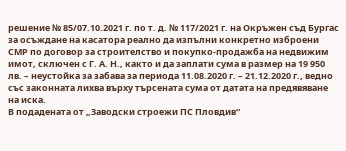решение № 85/07.10.2021 г. по т. д. № 117/2021 г. на Окръжен съд Бургас за осъждане на касатора реално да изпълни конкретно изброени СМР по договор за строителство и покупко-продажба на недвижим имот, сключен с Г. А. Н., както и да заплати сума в размер на 19 950 лв. – неустойка за забава за периода 11.08.2020 г. – 21.12.2020 г., ведно със законната лихва върху търсената сума от датата на предявяване на иска.
В подадената от „Заводски строежи ПС Пловдив“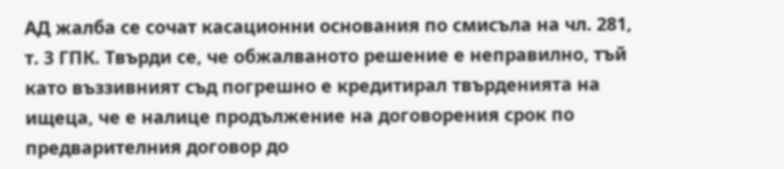АД жалба се сочат касационни основания по смисъла на чл. 281, т. 3 ГПК. Твърди се, че обжалваното решение е неправилно, тъй като въззивният съд погрешно е кредитирал твърденията на ищеца, че е налице продължение на договорения срок по предварителния договор до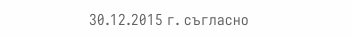30.12.2015 г. съгласно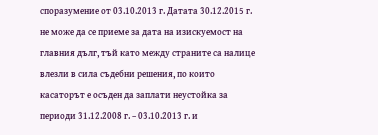споразумение от 03.10.2013 г. Датата 30.12.2015 г. не може да се приеме за дата на изискуемост на главния дълг, тъй като между страните са налице влезли в сила съдебни решения, по които касаторът е осъден да заплати неустойка за периоди 31.12.2008 г. – 03.10.2013 г. и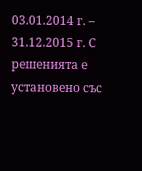03.01.2014 г. – 31.12.2015 г. С решенията е установено със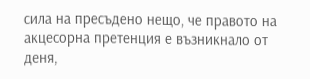сила на пресъдено нещо, че правото на акцесорна претенция е възникнало от деня,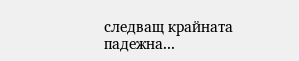следващ крайната падежна...